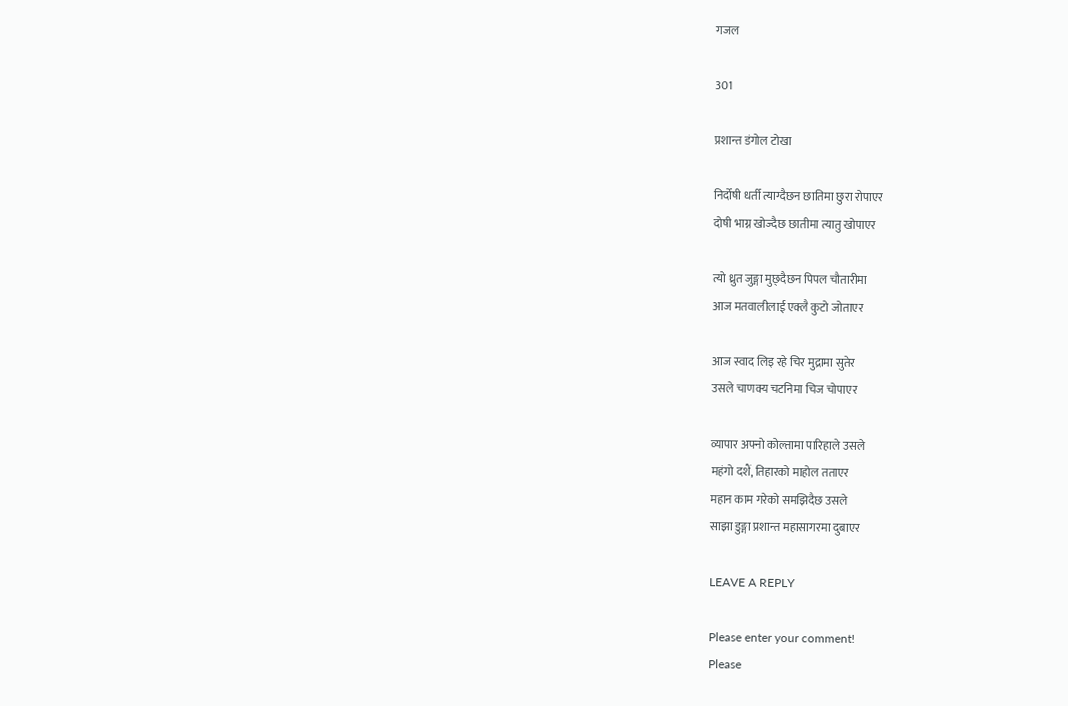गजल

301

प्रशान्त डंगोल टोखा

निर्दोषी धर्ती त्याग्दैछन छातिमा छुरा रोपाएर
दोषी भाग्न खोज्दैछ छातीमा त्यातु खोपाएर

त्यो ध्रुत जुङ्गा मुछ्दैछन पिपल चौतारीमा
आज मतवालीलाई एक्लै कुटो जोताएर

आज स्वाद लिइ रहे चिर मुद्रामा सुतेर
उसले चाणक्य चटनिमा चिज चोपाएर

व्यापार अफ्नो कोल्तामा पारिहाले उसले
महंगो दशैं, तिहारको माहोल तताएर
महान काम गरेको समझिदैछ उसले
साझा डुङ्गा प्रशान्त महासागरमा दुबाएर

LEAVE A REPLY

Please enter your comment!
Please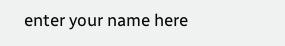enter your name here